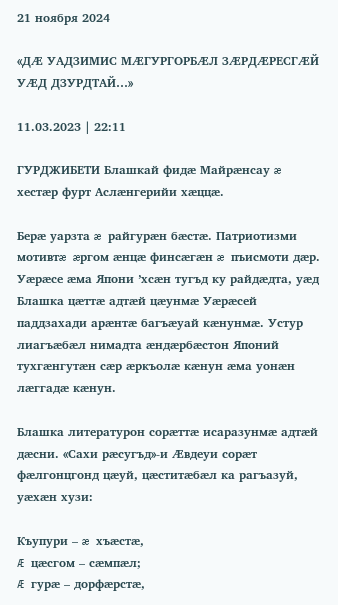21 ноября 2024

«ДÆ УАДЗИМИС МÆГУРГОРБÆЛ ЗÆРДÆРЕСГÆЙ УÆД ДЗУРДТАЙ…»

11.03.2023 | 22:11

ГУРДЖИБЕТИ Блашкай фидæ Майрæнсау æ хестæр фурт Аслæнгерийи хæццæ.

Берæ уарзта æ райгурæн бæстæ. Патриотизми мотивтæ æргом æнцæ финсæгæн æ пъисмоти дæр. Уæрæсе æма Япони ’хсæн тугъд ку райдæдта, уæд Блашка цæттæ адтæй цæунмæ Уæрæсей паддзахади арæнтæ багъæуай кæнунмæ. Устур лиагъæбæл нимадта æндæрбæстон Японий тухгæнгутæн сæр æркъолæ кæнун æма уонæн лæггадæ кæнун.

Блашка литературон сорæттæ исаразунмæ адтæй дæсни. «Сахи рæсугъд»-и Æвдеуи сорæт фæлгонцгонд цæуй, цæститæбæл ка рагъазуй, уæхæн хузи:

Къупури – æ хъæстæ,
Æ цæсгом – сæмпæл;
Æ гурæ – дорфæрстæ,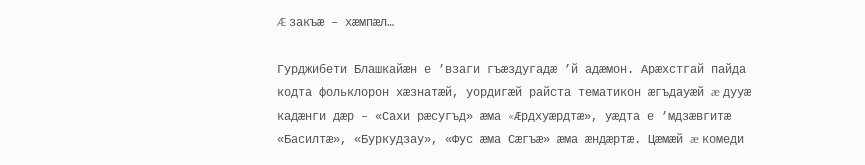Æ закъæ – хæмпæл…

Гурджибети Блашкайæн е ’взаги гъæздугадæ ’й адæмон. Арæхстгай пайда кодта фольклорон хæзнатæй, уордигæй райста тематикон æгъдауæй æ дууæ кадæнги дæр – «Сахи рæсугъд» æма «Æрдхуæрдтæ», уæдта е ’мдзæвгитæ «Басилтæ», «Буркудзау», «Фус æма Сæгъæ» æма æндæртæ. Цæмæй æ комеди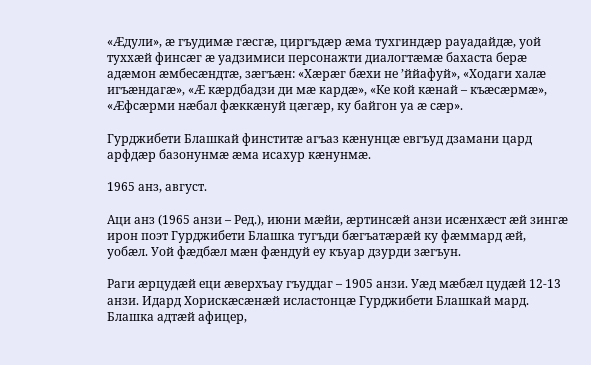«Æдули», æ гъудимæ гæсгæ, циргъдæр æма тухгиндæр рауадайдæ, уой туххæй финсæг æ уадзимиси персонажти диалогтæмæ бахаста берæ адæмон æмбесæндтæ, зæгъæн: «Хæрæг бæхи не ’ййафуй», «Ходаги халæ игъæндагæ», «Æ кæрдбадзи ди мæ кардæ», «Ке кой кæнай – къæсæрмæ», «Æфсæрми нæбал фæккæнуй цæгæр, ку байгон уа æ сæр».

Гурджибети Блашкай финститæ агъаз кæнунцæ евгъуд дзамани цард арфдæр базонунмæ æма исахур кæнунмæ.

1965 анз, август.

Аци анз (1965 анзи – Ред.), июни мæйи, æртинсæй анзи исæнхæст æй зингæ ирон поэт Гурджибети Блашка тугъди бæгъатæрæй ку фæммард æй, уобæл. Уой фæдбæл мæн фæндуй еу къуар дзурди зæгъун.

Раги æрцудæй еци æверхъау гъуддаг – 1905 анзи. Уæд мæбæл цудæй 12-13 анзи. Идард Хорискæсæнæй исластонцæ Гурджибети Блашкай мард. Блашка адтæй афицер,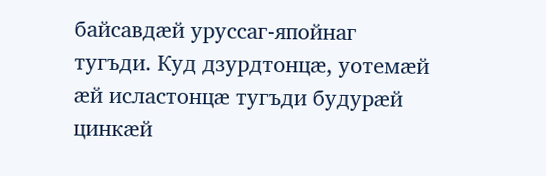байсавдæй уруссаг-япойнаг тугъди. Куд дзурдтонцæ, уотемæй æй исластонцæ тугъди будурæй цинкæй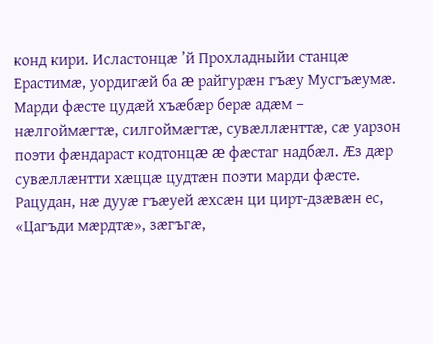конд кири. Исластонцæ ’й Прохладныйи станцæ Ерастимæ, уордигæй ба æ райгурæн гъæу Мусгъæумæ. Марди фæсте цудæй хъæбæр берæ адæм – нæлгоймæгтæ, силгоймæгтæ, сувæллæнттæ, сæ уарзон поэти фæндараст кодтонцæ æ фæстаг надбæл. Æз дæр сувæллæнтти хæццæ цудтæн поэти марди фæсте. Рацудан, нæ дууæ гъæуей æхсæн ци цирт-дзæвæн ес, «Цагъди мæрдтæ», зæгъгæ,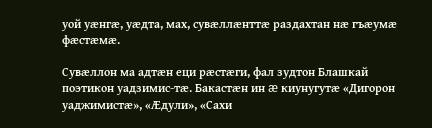уой уæнгæ, уæдта, мах, сувæллæнттæ раздахтан нæ гъæумæ фæстæмæ.

Сувæллон ма адтæн еци рæстæги, фал зудтон Блашкай поэтикон уадзимис-тæ. Бакастæн ин æ киунугутæ «Дигорон уаджимистæ», «Æдули», «Сахи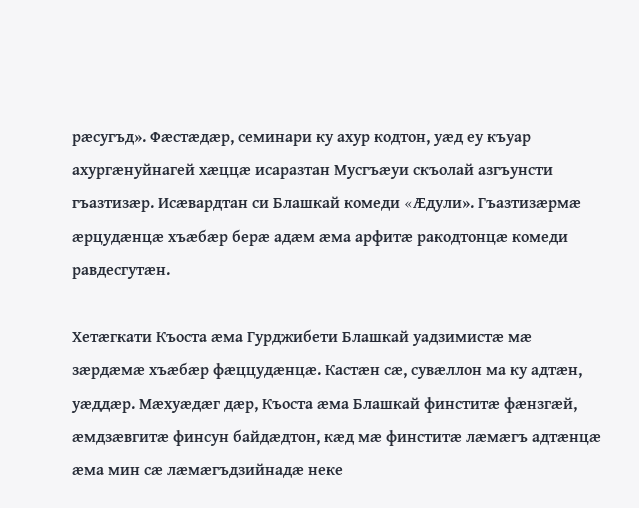рæсугъд». Фæстæдæр, семинари ку ахур кодтон, уæд еу къуар ахургæнуйнагей хæццæ исаразтан Мусгъæуи скъолай азгъунсти гъазтизæр. Исæвардтан си Блашкай комеди «Æдули». Гъазтизæрмæ æрцудæнцæ хъæбæр берæ адæм æма арфитæ ракодтонцæ комеди равдесгутæн.

Хетæгкати Къоста æма Гурджибети Блашкай уадзимистæ мæ зæрдæмæ хъæбæр фæццудæнцæ. Кастæн сæ, сувæллон ма ку адтæн, уæддæр. Мæхуæдæг дæр, Къоста æма Блашкай финститæ фæнзгæй, æмдзæвгитæ финсун байдæдтон, кæд мæ финститæ лæмæгъ адтæнцæ æма мин сæ лæмæгъдзийнадæ неке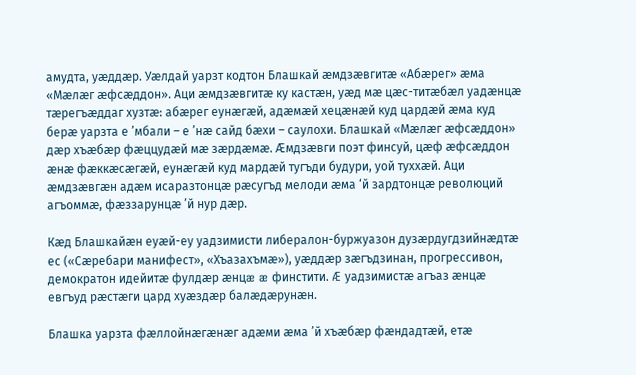амудта, уæддæр. Уæлдай уарзт кодтон Блашкай æмдзæвгитæ «Абæрег» æма «Мæлæг æфсæддон». Аци æмдзæвгитæ ку кастæн, уæд мæ цæс-титæбæл уадæнцæ тæрегъæддаг хузтæ: абæрег еунæгæй, адæмæй хецæнæй куд цардæй æма куд берæ уарзта е ’мбали – е ’нæ сайд бæхи – саулохи. Блашкай «Мæлæг æфсæддон» дæр хъæбæр фæццудæй мæ зæрдæмæ. Æмдзæвги поэт финсуй, цæф æфсæддон æнæ фæккæсæгæй, еунæгæй куд мардæй тугъди будури, уой туххæй. Аци æмдзæвгæн адæм исаразтонцæ рæсугъд мелоди æма ‘й зардтонцæ революций агъоммæ, фæззарунцæ ’й нур дæр.

Кæд Блашкайæн еуæй-еу уадзимисти либералон-буржуазон дузæрдугдзийнæдтæ ес («Сæребари манифест», «Хъазахъмæ»), уæддæр зæгъдзинан, прогрессивон, демократон идейитæ фулдæр æнцæ æ финстити. Æ уадзимистæ агъаз æнцæ евгъуд рæстæги цард хуæздæр балæдæрунæн.

Блашка уарзта фæллойнæгæнæг адæми æма ’й хъæбæр фæндадтæй, етæ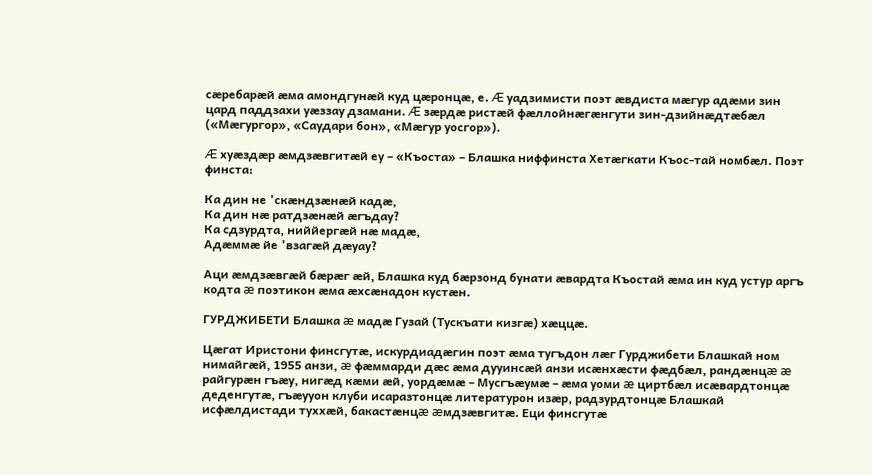сæребарæй æма амондгунæй куд цæронцæ, е. Æ уадзимисти поэт æвдиста мæгур адæми зин цард паддзахи уæззау дзамани. Æ зæрдæ ристæй фæллойнæгæнгути зин-дзийнæдтæбæл («Мæгургор», «Саудари бон», «Мæгур уосгор»).

Æ хуæздæр æмдзæвгитæй еу – «Къоста» – Блашка ниффинста Хетæгкати Къос-тай номбæл. Поэт финста:

Ка дин не ’скæндзæнæй кадæ,
Ка дин нæ ратдзæнæй æгъдау?
Ка сдзурдта, ниййергæй нæ мадæ,
Адæммæ йе ’взагæй дæуау?

Аци æмдзæвгæй бæрæг æй, Блашка куд бæрзонд бунати æвардта Къостай æма ин куд устур аргъ кодта æ поэтикон æма æхсæнадон кустæн.

ГУРДЖИБЕТИ Блашка æ мадæ Гузай (Тускъати кизгæ) хæццæ.

Цæгат Иристони финсгутæ, искурдиадæгин поэт æма тугъдон лæг Гурджибети Блашкай ном нимайгæй, 1955 анзи, æ фæммарди дæс æма дууинсæй анзи исæнхæсти фæдбæл, рандæнцæ æ райгурæн гъæу, нигæд кæми æй, уордæмæ – Мусгъæумæ – æма уоми æ циртбæл исæвардтонцæ деденгутæ, гъæууон клуби исаразтонцæ литературон изæр, радзурдтонцæ Блашкай исфæлдистади туххæй, бакастæнцæ æмдзæвгитæ. Еци финсгутæ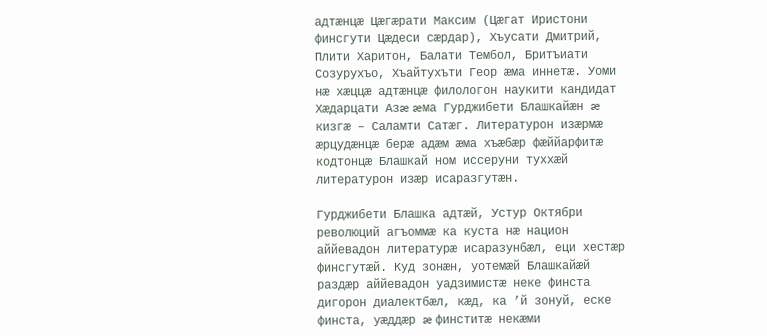адтæнцæ Цæгæрати Максим (Цæгат Иристони финсгути Цæдеси сæрдар), Хъусати Дмитрий, Плити Харитон, Балати Тембол, Бритъиати Созурухъо, Хъайтухъти Геор æма иннетæ. Уоми нæ хæццæ адтæнцæ филологон наукити кандидат Хæдарцати Азæ æма Гурджибети Блашкайæн æ кизгæ – Саламти Сатæг. Литературон изæрмæ æрцудæнцæ берæ адæм æма хъæбæр фæййарфитæ кодтонцæ Блашкай ном иссеруни туххæй литературон изæр исаразгутæн.

Гурджибети Блашка адтæй, Устур Октябри революций агъоммæ ка куста нæ национ аййевадон литературæ исаразунбæл, еци хестæр финсгутæй. Куд зонæн, уотемæй Блашкайæй раздæр аййевадон уадзимистæ неке финста дигорон диалектбæл, кæд, ка ’й зонуй, еске финста, уæддæр æ финститæ некæми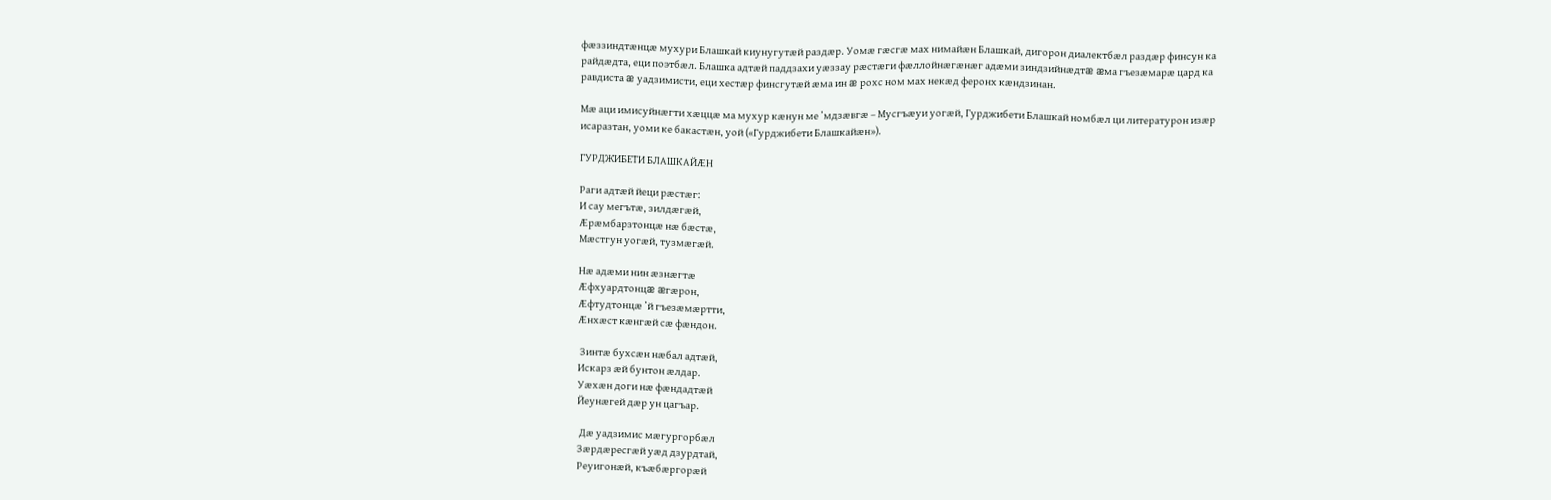фæззиндтæнцæ мухури Блашкай киунугутæй раздæр. Уомæ гæсгæ мах нимайæн Блашкай, дигорон диалектбæл раздæр финсун ка райдæдта, еци поэтбæл. Блашка адтæй паддзахи уæззау рæстæги фæллойнæгæнæг адæми зиндзийнæдтæ æма гъезæмарæ цард ка равдиста æ уадзимисти, еци хестæр финсгутæй æма ин æ рохс ном мах некæд феронх кæндзинан.

Мæ аци имисуйнæгти хæццæ ма мухур кæнун ме ’мдзæвгæ – Мусгъæуи уогæй, Гурджибети Блашкай номбæл ци литературон изæр исаразтан, уоми ке бакастæн, уой («Гурджибети Блашкайæн»).

ГУРДЖИБЕТИ БЛАШКАЙÆН

Раги адтæй йеци рæстæг:
И сау мегътæ, зилдæгæй,
Æрæмбарзтонцæ нæ бæстæ,
Мæстгун уогæй, тузмæгæй.

Нæ адæми нин æзнæгтæ
Æфхуардтонцæ æгæрон,
Æфтудтонцæ ’й гъезæмæртти,
Æнхæст кæнгæй сæ фæндон.

 Зинтæ бухсæн нæбал адтæй,
Искарз æй бунтон æлдар.
Уæхæн доги нæ фæндадтæй
Йеунæгей дæр ун цагъар.

 Дæ уадзимис мæгургорбæл
Зæрдæресгæй уæд дзурдтай,
Реуигонæй, къæбæргорæй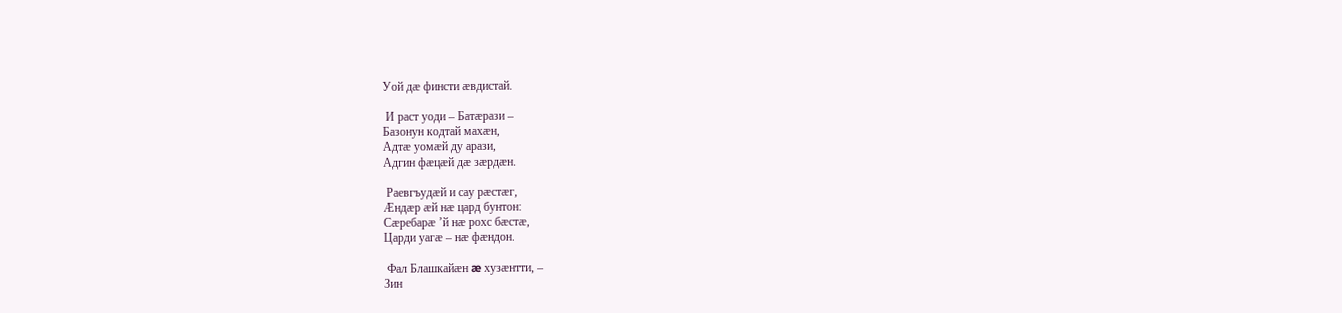Уой дæ финсти æвдистай.

 И раст уоди – Батæрази –
Базонун кодтай махæн,
Адтæ уомæй ду арази,
Адгин фæцæй дæ зæрдæн.

 Раевгъудæй и сау рæстæг,
Æндæр æй нæ цард бунтон:
Сæребарæ ’й нæ рохс бæстæ,
Царди уагæ – нæ фæндон.

 Фал Блашкайæн æ хузæнтти, –
Зин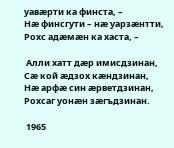уавæрти ка финста, –
Нæ финсгути – нæ уарзæнтти,
Рохс адæмæн ка хаста, –

 Алли хатт дæр имисдзинан,
Сæ кой æдзох кæндзинан,
Нæ арфæ син æрветдзинан,
Рохсаг уонæн зæгъдзинан.

 1965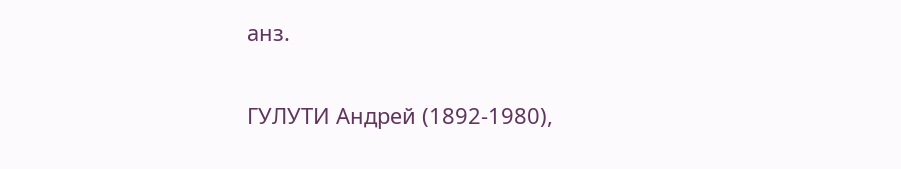анз.

ГУЛУТИ Андрей (1892-1980),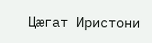Цæгат Иристони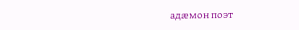адæмон поэт